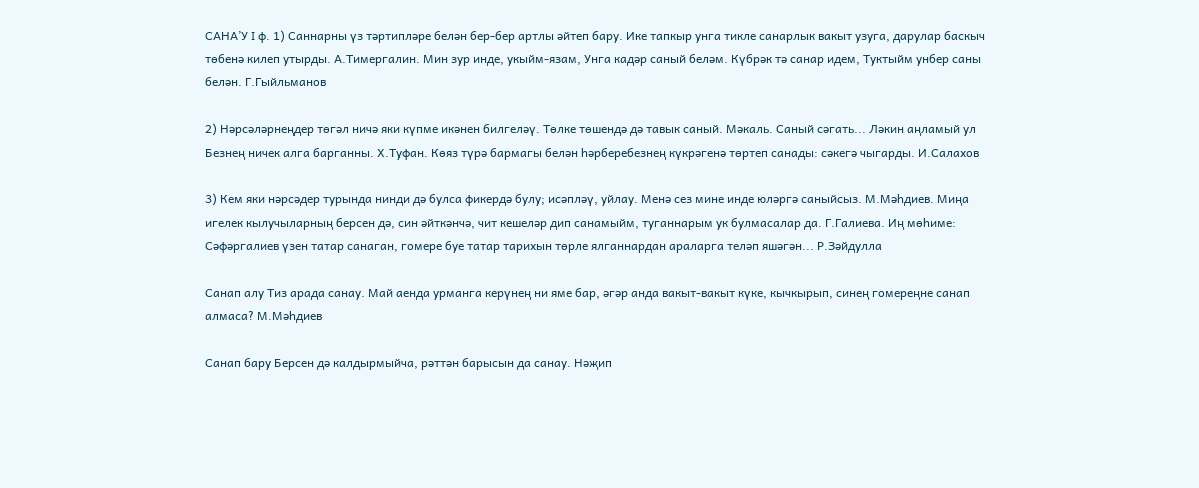САНА’У I ф. 1) Саннарны үз тәртипләре белән бер-бер артлы әйтеп бару. Ике тапкыр унга тикле санарлык вакыт узуга, дарулар баскыч төбенә килеп утырды. А.Тимергалин. Мин зур инде, укыйм-язам, Унга кадәр саный беләм. Күбрәк тә санар идем, Туктыйм унбер саны белән. Г.Гыйльманов

2) Нәрсәләрнеңдер төгәл ничә яки күпме икәнен билгеләү. Төлке төшендә дә тавык саный. Мәкаль. Саный сәгать... Ләкин аңламый ул Безнең ничек алга барганны. Х.Туфан. Көяз түрә бармагы белән һәрберебезнең күкрәгенә төртеп санады: сәкегә чыгарды. И.Салахов

3) Кем яки нәрсәдер турында нинди дә булса фикердә булу; исәпләү, уйлау. Менә сез мине инде юләргә саныйсыз. М.Мәһдиев. Миңа игелек кылучыларның берсен дә, син әйткәнчә, чит кешеләр дип санамыйм, туганнарым ук булмасалар да. Г.Галиева. Иң мөһиме: Сәфәргалиев үзен татар санаган, гомере буе татар тарихын төрле ялганнардан араларга теләп яшәгән... Р.Зәйдулла

Санап алу Тиз арада санау. Май аенда урманга керүнең ни яме бар, әгәр анда вакыт-вакыт күке, кычкырып, синең гомереңне санап алмаса? М.Мәһдиев

Санап бару Берсен дә калдырмыйча, рәттән барысын да санау. Нәҗип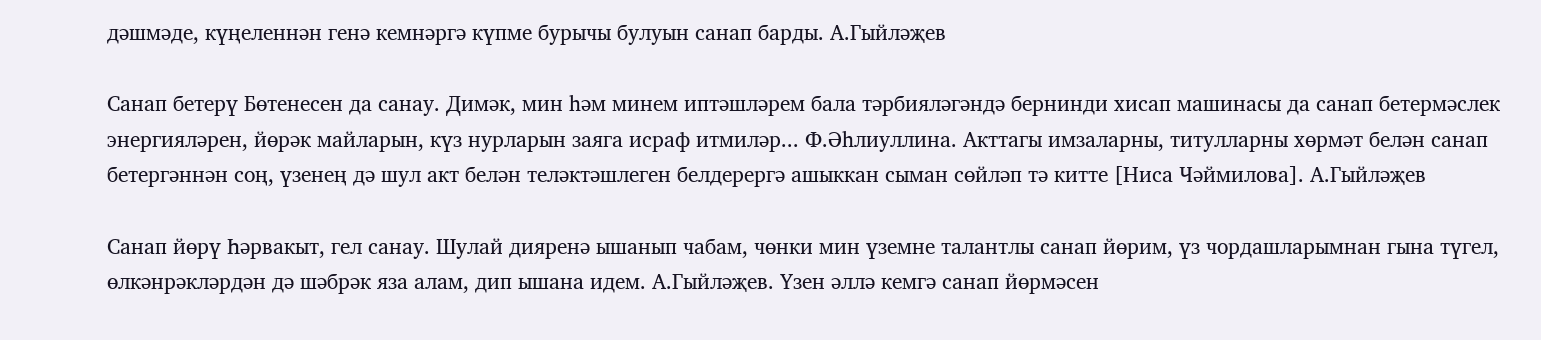дәшмәде, күңеленнән генә кемнәргә күпме бурычы булуын санап барды. А.Гыйләҗев

Санап бетерү Бөтенесен да санау. Димәк, мин һәм минем иптәшләрем бала тәрбияләгәндә бернинди хисап машинасы да санап бетермәслек энергияләрен, йөрәк майларын, күз нурларын заяга исраф итмиләр... Ф.Әһлиуллина. Акттагы имзаларны, титулларны хөрмәт белән санап бетергәннән соң, үзенең дә шул акт белән теләктәшлеген белдерергә ашыккан сыман сөйләп тә китте [Ниса Чәймилова]. А.Гыйләҗев

Санап йөрү Һәрвакыт, гел санау. Шулай дияренә ышанып чабам, чөнки мин үземне талантлы санап йөрим, үз чордашларымнан гына түгел, өлкәнрәкләрдән дә шәбрәк яза алам, дип ышана идем. А.Гыйләҗев. Үзен әллә кемгә санап йөрмәсен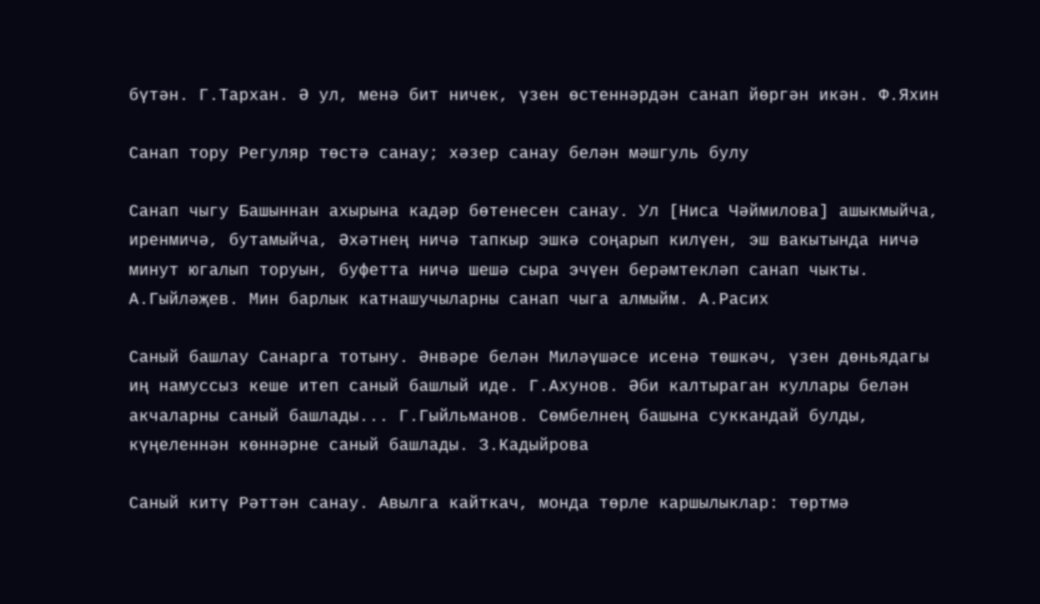бүтән. Г.Тархан. Ә ул, менә бит ничек, үзен өстеннәрдән санап йөргән икән. Ф.Яхин

Санап тору Регуляр төстә санау; хәзер санау белән мәшгуль булу

Санап чыгу Башыннан ахырына кадәр бөтенесен санау. Ул [Ниса Чәймилова] ашыкмыйча, иренмичә, бутамыйча, Әхәтнең ничә тапкыр эшкә соңарып килүен, эш вакытында ничә минут югалып торуын, буфетта ничә шешә сыра эчүен берәмтекләп санап чыкты. А.Гыйләҗев. Мин барлык катнашучыларны санап чыга алмыйм. А.Расих

Саный башлау Санарга тотыну. Әнвәре белән Миләүшәсе исенә төшкәч, үзен дөньядагы иң намуссыз кеше итеп саный башлый иде. Г.Ахунов. Әби калтыраган куллары белән акчаларны саный башлады... Г.Гыйльманов. Сөмбелнең башына суккандай булды, күңеленнән көннәрне саный башлады. З.Кадыйрова

Саный китү Рәттән санау. Авылга кайткач, монда төрле каршылыклар: төртмә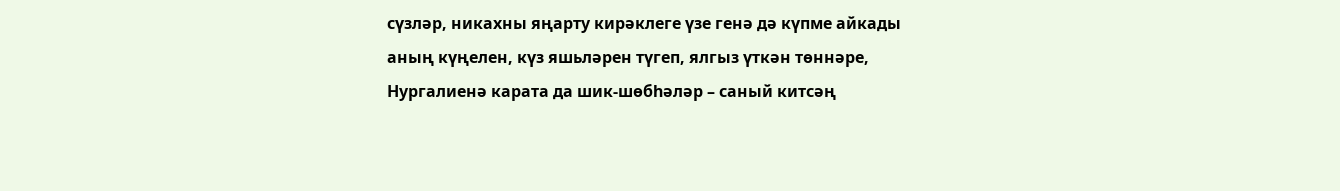сүзләр, никахны яңарту кирәклеге үзе генә дә күпме айкады аның күңелен, күз яшьләрен түгеп, ялгыз үткән төннәре, Нургалиенә карата да шик-шөбһәләр – саный китсәң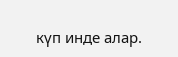күп инде алар.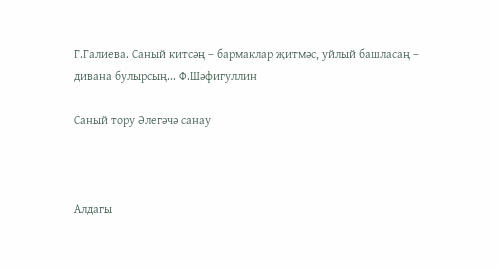Г.Галиева. Саный китсәң – бармаклар җитмәс, уйлый башласаң – дивана булырсың... Ф.Шәфигуллин

Саный тору Әлегәчә санау



Алдагы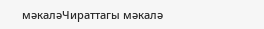мәкаләЧираттагы мәкалә